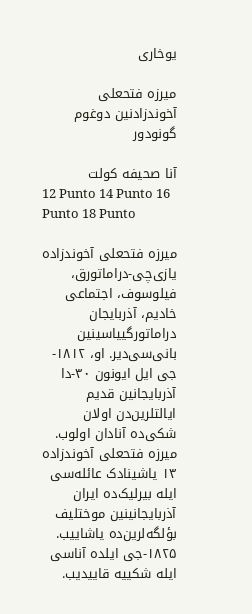یوخاری

میرزه فتحعلی آخوندزادنین دوغوم گونودور

آنا صحیفه کولت
12 Punto 14 Punto 16 Punto 18 Punto

میرزه فتحعلی آخوندزاده یازی‌چی-دراماتورق، فیلوسوف، اجتماعی خادیم، آذربایجان دراماتورگییاسینین بانی‌سی‌دیر. او، ۱۸۱۲-جی ایل ایونون ۳۰-دا آذربایجانین قدیم ایالتلرین‌دن اولان شکی‌ده آنادان اولوب. میرزه فتحعلی آخوندزاده ۱۳ یاشینادک عائله‌سی ایله بیرلیک‌ده ایران آذربایجانینین موختلیف بؤلگه‌لرین‌ده یاشاییب. ۱۸۲۵-جی ایلده آناسی ایله شکییه قاییدیب.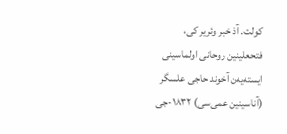کولت. آذ خبر وئریر کی، فتحعلینین روحانی اولماسینی ایسته‌یه‌ن آخوند حاجی علسگر (آناسینین عمی‌سی) ۱۸۳۲-جی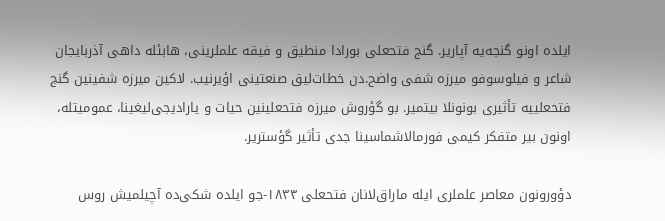ایلده اونو گنجه‌یه آپاریر. گنج فتحعلی بورادا منطیق و فیقه علملرینی، هابئله داهی آذربایجان شاعر و فیلوسوفو میرزه شفی واضح.دن خطات‌لیق صنعتینی اؤیرنیب. لاکین میرزه شفینین گنج فتحعلییه تأثیری بونونلا بیتمیر. بو گؤروش میرزه فتحعلینین حیات و یارادیجی‌لیغینا، عمومیتله، اونون بیر متفکر کیمی فورمالاشماسینا جدی تأثیر گؤستریر.

دؤورونون معاصر علملری ایله ماراق‌لانان فتحعلی ۱۸۳۳-جو ایلده شکی‌ده آچیلمیش روس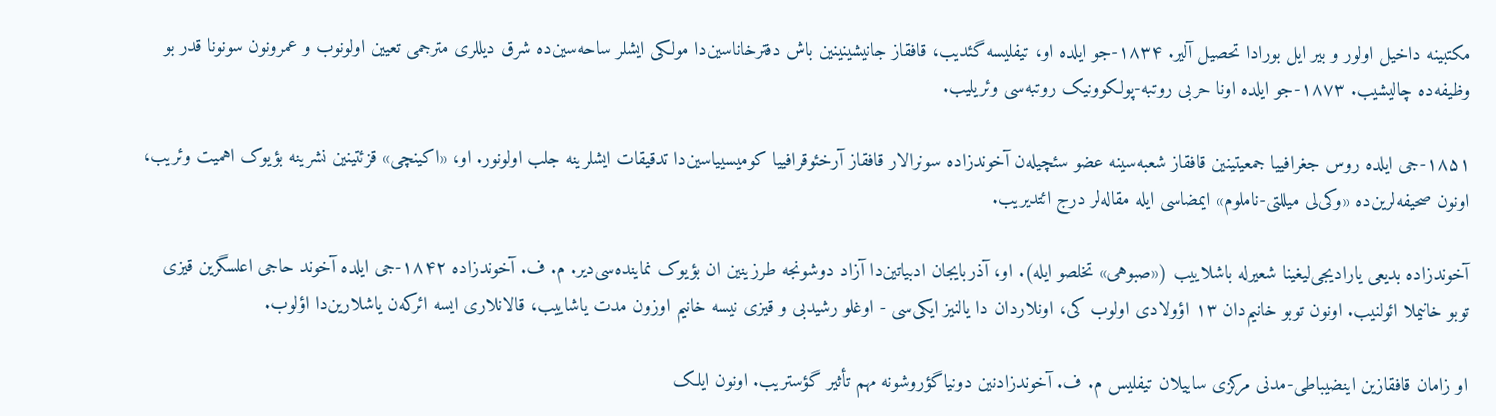مکتبینه داخیل اولور و بیر ایل بورادا تحصیل آلیر. ۱۸۳۴-جو ایلده او، تیفلیسه گئدیب، قافقاز جانیشینینین باش دفترخاناسین‌دا مولکی ایشلر ساحه‌سین‌ده شرق دیللری مترجمی تعیین اولونوب و عمرونون سونونا قدر بو وظیفه‌ده چالیشیب. ۱۸۷۳-جو ایلده اونا حربی روتبه-پولکوونیک روتبه‌سی وئریلیب.

۱۸۵۱-جی ایلده روس جغرافییا جمعیتینین قافقاز شعبه‌سینه عضو سئچیله‌ن آخوندزاده سونرالار قافقاز آرخئوقرافییا کومیسییاسین‌دا تدقیقات ایشلرینه جلب اولونور. او، «اکینچی» قزئتینین نشرینه بؤیوک اهمیت وئریب، اونون صحیفه‌لرین‌ده «وکی‌لی میللتی-ناملوم» ایمضاسی ایله مقاله‌لر درج ائتدیریب.

آخوندزاده بدیعی یارادیجی‌لیغینا شعیرله باشلاییب («صبوهی» تخلصو ایله). او، آذربایجان ادبیاتین‌دا آزاد دوشونجه طرزینین ان بؤیوک نماینده‌سی‌دیر. م. ف. آخوندزاده ۱۸۴۲-جی ایلده آخوند حاجی اعلسگرین قیزی توبو خانیملا ائولنیب. اونون توبو خانیم‌دان ۱۳ اؤولادی اولوب کی، اونلاردان دا یالنیز ایکی‌سی - اوغلو رشیدبی و قیزی نیسه خانیم اوزون مدت یاشاییب، قالانلاری ایسه ائرکه‌ن یاشلارین‌دا اؤلوب.

او زامان قافقازین اینضیباطی-مدنی مرکزی ساییلان تیفلیس م. ف. آخوندزادنین دونیاگؤروشونه مهم تأثیر گؤستریب. اونون ایلک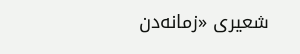شعیری «زمانه‌دن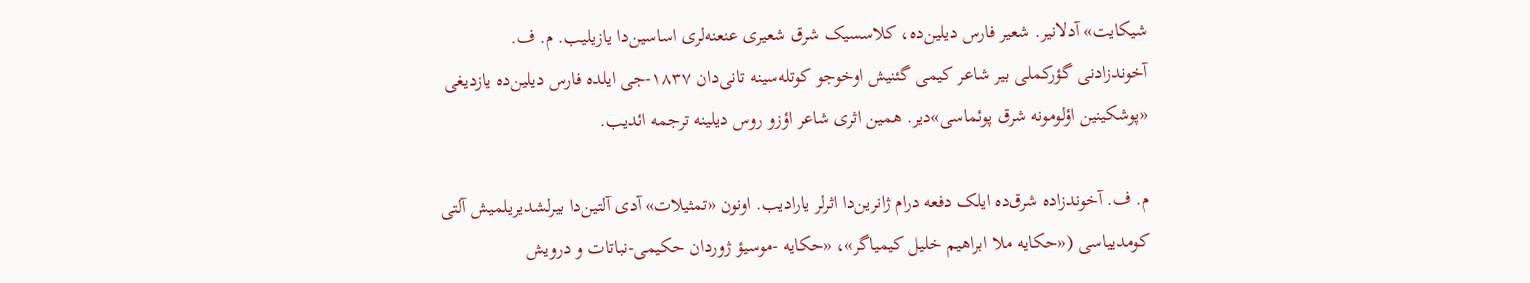شیکایت» آدلانیر. شعیر فارس دیلین‌ده، کلاسسیک شرق شعیری عنعنه‌لری اساسین‌دا یازیلیب. م. ف. آخوندزادنی گؤرکملی بیر شاعر کیمی گئنیش اوخوجو کوتله‌سینه تانی‌دان ۱۸۳۷-جی ایلده فارس دیلین‌ده یازدیغی «پوشکینین اؤلومونه شرق پوئماسی»دیر. همین اثری شاعر اؤزو روس دیلینه ترجمه ائدیب.

م. ف. آخوندزاده شرق‌ده ایلک دفعه درام ژانرین‌دا اثرلر یارادیب. اونون «تمثیلات» آدی آلتین‌دا بیرلشدیریلمیش آلتی کومدییاسی («حکایه ملا ابراهیم خلیل کیمیاگر»، «حکایه -موسیؤ ژوردان حکیمی-نباتات و درویش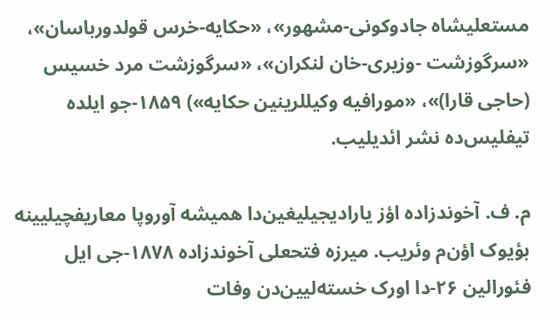مستعلیشاه جادوکونی-مشهور»، «حکایه-خرس قولدورباسان»، «سرگوزشت -وزیری-خان لنکران»، «سرگوزشت مرد خسیس (حاجی قارا)»، «مورافیه وکیللرینین حکایه») ۱۸۵۹-جو ایلده تیفلیس‌ده نشر ائدیلیب.

م. ف. آخوندزاده اؤز یارادیجیلیغین‌دا همیشه آوروپا معاریفچیلیینه بؤیوک اؤن‌م وئریب. میرزه فتحعلی آخوندزاده ۱۸۷۸-جی ایل فئورالین ۲۶-دا اورک خسته‌لیین‌دن وفات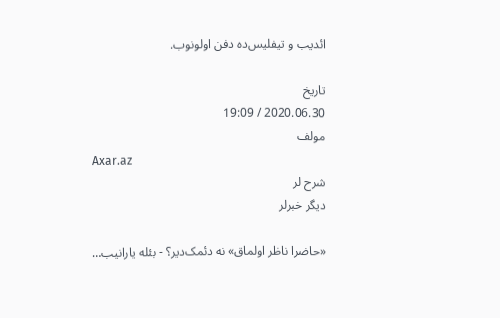ائدیب و تیفلیس‌ده دفن اولونوب.

تاریخ
2020.06.30 / 19:09
مولف
Axar.az
شرح لر
دیگر خبرلر

«حاضرا ناظر اولماق» نه دئمک‌دیر؟ - بئله یارانیب…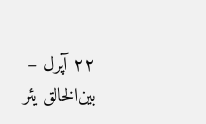۲۲ آپرل – بین‌الخالق یئر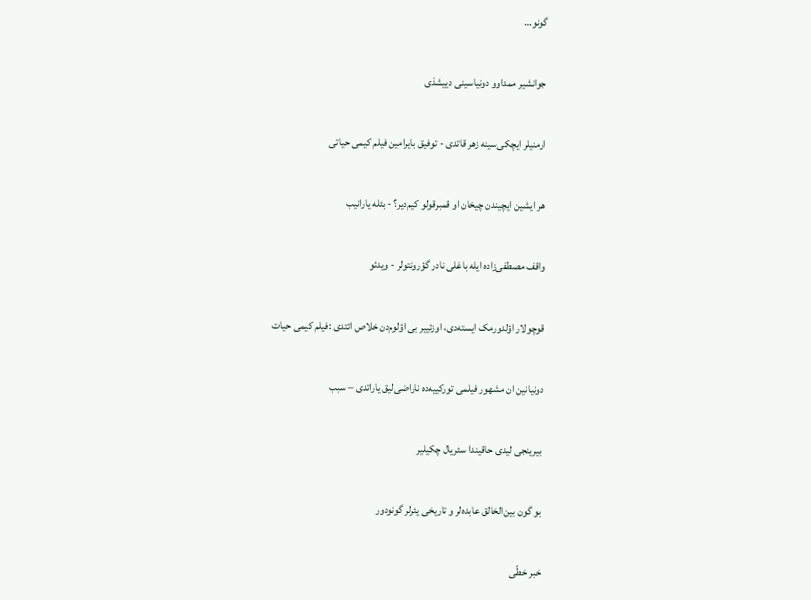گونو…

جوانشیر ممداوو دونیاسینی دییشذی

ارمنیلر ایچکی‌سینه زهر قاتدی - توفیق بایرامین فیلم کیمی حیاتی

هر ایشین ایچیندن چیخان او قمبرقولو کیم‌دیر؟ - بئله یارانیب

واقف مصطفی‌زاده ایله باغلی نادر گؤرونتولر - ویدئو

قوچولار اؤلدورمک ایسته‌دی، اوزئییر بی اؤلوم‌دن خلاص ائتدی :فیلم کیمی حیات

دونیانین ان مشهور فیلمی تورکییه‌ده ناراضی‌لیق یاراتدی – سبب

بیرینجی لیدی حاقیندا سئریال چکیلیر

بو گون بین‌الخالق عابده‌لر و تاریخی یئرلر گونودور

خبر خطّی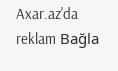Axar.az'da reklam Bağla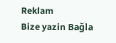Reklam
Bize yazin Bağla